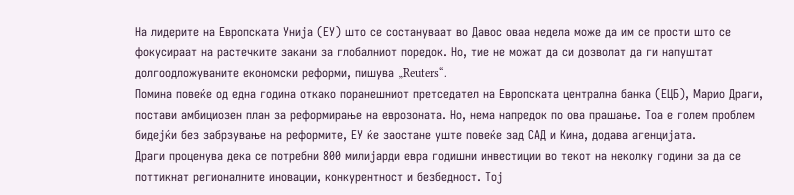На лидерите на Европската Унија (ЕУ) што се состануваат во Давос оваа недела може да им се прости што се фокусираат на растечките закани за глобалниот поредок. Но, тие не можат да си дозволат да ги напуштат долгоодложуваните економски реформи, пишува „Reuters“.
Помина повеќе од една година откако поранешниот претседател на Европската централна банка (ЕЦБ), Марио Драги, постави амбициозен план за реформирање на еврозоната. Но, нема напредок по ова прашање. Тоа е голем проблем бидејќи без забрзување на реформите, ЕУ ќе заостане уште повеќе зад САД и Кина, додава агенцијата.
Драги проценува дека се потребни 800 милијарди евра годишни инвестиции во текот на неколку години за да се поттикнат регионалните иновации, конкурентност и безбедност. Тој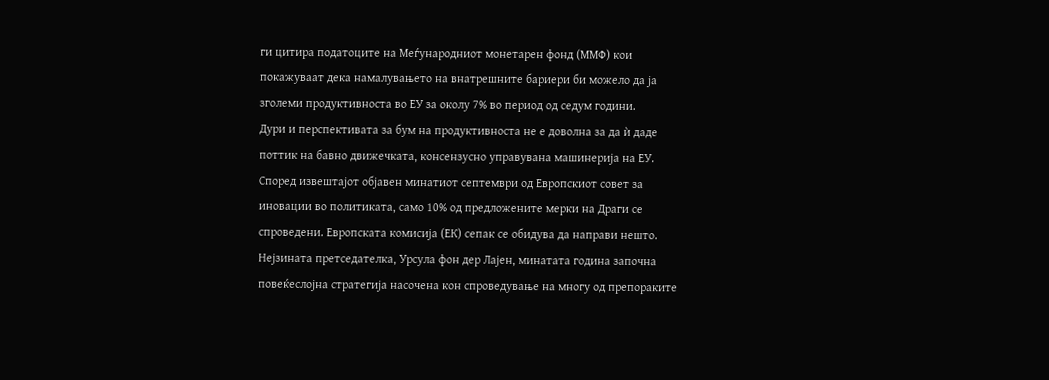ги цитира податоците на Меѓународниот монетарен фонд (ММФ) кои покажуваат дека намалувањето на внатрешните бариери би можело да ја зголеми продуктивноста во ЕУ за околу 7% во период од седум години.
Дури и перспективата за бум на продуктивноста не е доволна за да ѝ даде поттик на бавно движечката, консензусно управувана машинерија на ЕУ.
Според извештајот објавен минатиот септември од Европскиот совет за иновации во политиката, само 10% од предложените мерки на Драги се спроведени. Европската комисија (ЕК) сепак се обидува да направи нешто. Нејзината претседателка, Урсула фон дер Лајен, минатата година започна повеќеслојна стратегија насочена кон спроведување на многу од препораките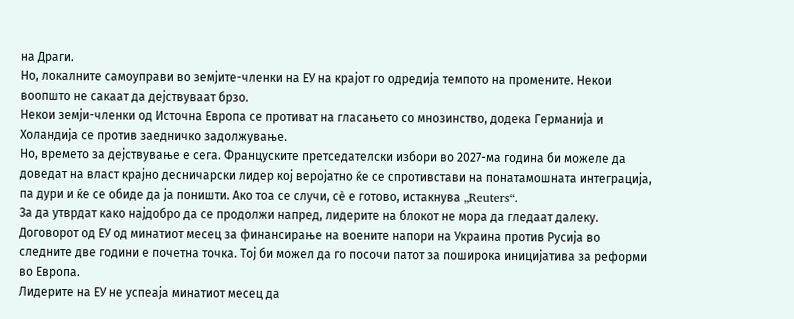на Драги.
Но, локалните самоуправи во земјите-членки на ЕУ на крајот го одредија темпото на промените. Некои воопшто не сакаат да дејствуваат брзо.
Некои земји-членки од Источна Европа се противат на гласањето со мнозинство, додека Германија и Холандија се против заедничко задолжување.
Но, времето за дејствување е сега. Француските претседателски избори во 2027-ма година би можеле да доведат на власт крајно десничарски лидер кој веројатно ќе се спротивстави на понатамошната интеграција, па дури и ќе се обиде да ја поништи. Ако тоа се случи, сè е готово, истакнува „Reuters“.
За да утврдат како најдобро да се продолжи напред, лидерите на блокот не мора да гледаат далеку. Договорот од ЕУ од минатиот месец за финансирање на воените напори на Украина против Русија во следните две години е почетна точка. Тој би можел да го посочи патот за поширока иницијатива за реформи во Европа.
Лидерите на ЕУ не успеаја минатиот месец да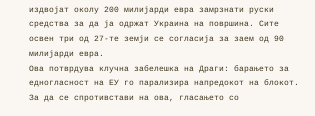издвојат околу 200 милијарди евра замрзнати руски средства за да ја одржат Украина на површина. Сите освен три од 27-те земји се согласија за заем од 90 милијарди евра.
Ова потврдува клучна забелешка на Драги: барањето за едногласност на ЕУ го парализира напредокот на блокот.
За да се спротивстави на ова, гласањето со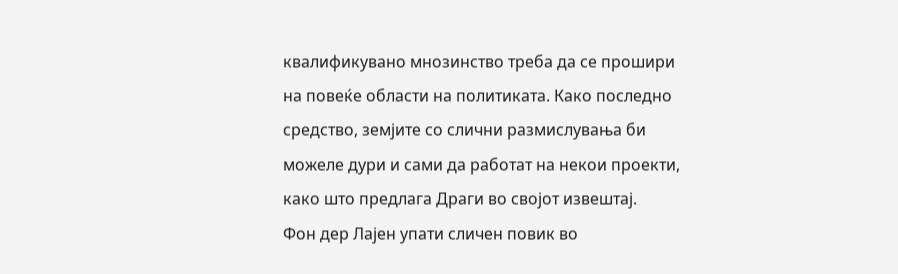квалификувано мнозинство треба да се прошири на повеќе области на политиката. Како последно средство, земјите со слични размислувања би можеле дури и сами да работат на некои проекти, како што предлага Драги во својот извештај.
Фон дер Лајен упати сличен повик во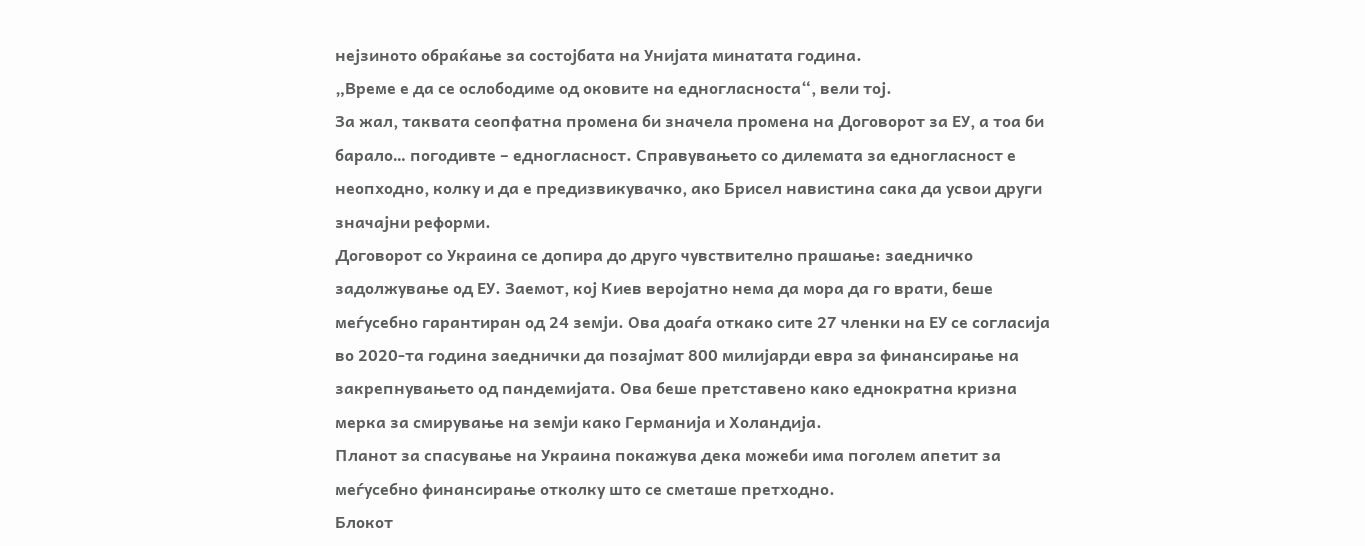нејзиното обраќање за состојбата на Унијата минатата година.
„Време е да се ослободиме од оковите на едногласноста“, вели тој.
За жал, таквата сеопфатна промена би значела промена на Договорот за ЕУ, а тоа би барало… погодивте – едногласност. Справувањето со дилемата за едногласност е неопходно, колку и да е предизвикувачко, ако Брисел навистина сака да усвои други значајни реформи.
Договорот со Украина се допира до друго чувствително прашање: заедничко задолжување од ЕУ. Заемот, кој Киев веројатно нема да мора да го врати, беше меѓусебно гарантиран од 24 земји. Ова доаѓа откако сите 27 членки на ЕУ се согласија во 2020-та година заеднички да позајмат 800 милијарди евра за финансирање на закрепнувањето од пандемијата. Ова беше претставено како еднократна кризна мерка за смирување на земји како Германија и Холандија.
Планот за спасување на Украина покажува дека можеби има поголем апетит за меѓусебно финансирање отколку што се сметаше претходно.
Блокот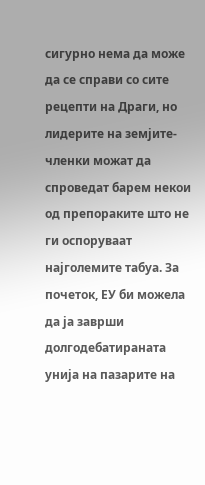сигурно нема да може да се справи со сите рецепти на Драги, но лидерите на земјите-членки можат да спроведат барем некои од препораките што не ги оспоруваат најголемите табуа. За почеток, ЕУ би можела да ја заврши долгодебатираната унија на пазарите на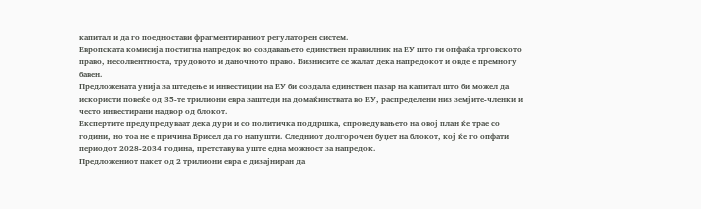капитал и да го поедностави фрагментираниот регулаторен систем.
Европската комисија постигна напредок во создавањето единствен правилник на ЕУ што ги опфаќа трговското право, несолвентноста, трудовото и даночното право. Бизнисите се жалат дека напредокот и овде е премногу бавен.
Предложената унија за штедење и инвестиции на ЕУ би создала единствен пазар на капитал што би можел да искористи повеќе од 35-те трилиони евра заштеди на домаќинствата во ЕУ, распределени низ земјите-членки и често инвестирани надвор од блокот.
Експертите предупредуваат дека дури и со политичка поддршка, спроведувањето на овој план ќе трае со години, но тоа не е причина Брисел да го напушти. Следниот долгорочен буџет на блокот, кој ќе го опфати периодот 2028-2034 година, претставува уште една можност за напредок.
Предложениот пакет од 2 трилиони евра е дизајниран да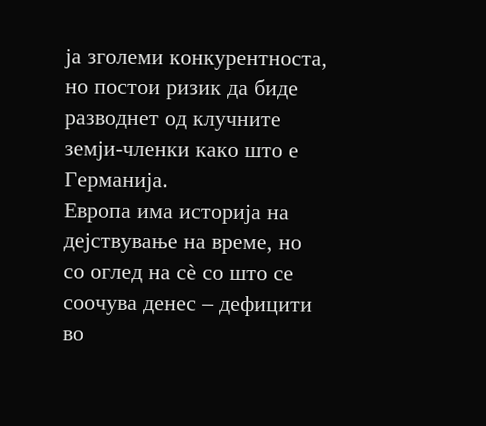ја зголеми конкурентноста, но постои ризик да биде разводнет од клучните земји-членки како што е Германија.
Европа има историја на дејствување на време, но со оглед на сè со што се соочува денес – дефицити во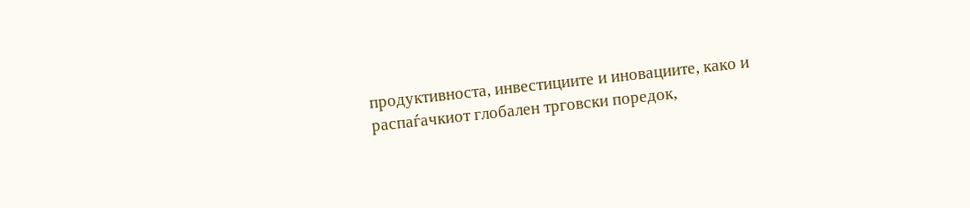продуктивноста, инвестициите и иновациите, како и распаѓачкиот глобален трговски поредок,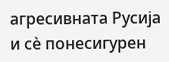агресивната Русија и сè понесигурен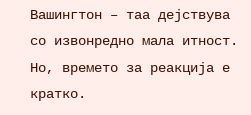Вашингтон – таа дејствува со извонредно мала итност. Но, времето за реакција е кратко.